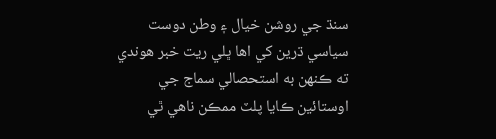سنڌ جي روشن خيال ۽ وطن دوست سياسي ڌرين کي اھا ڀلي ريت خبر ھوندي ته ڪنھن به استحصالي سماج جي اوستائين ڪايا پلٽ ممڪن ناھي ٿي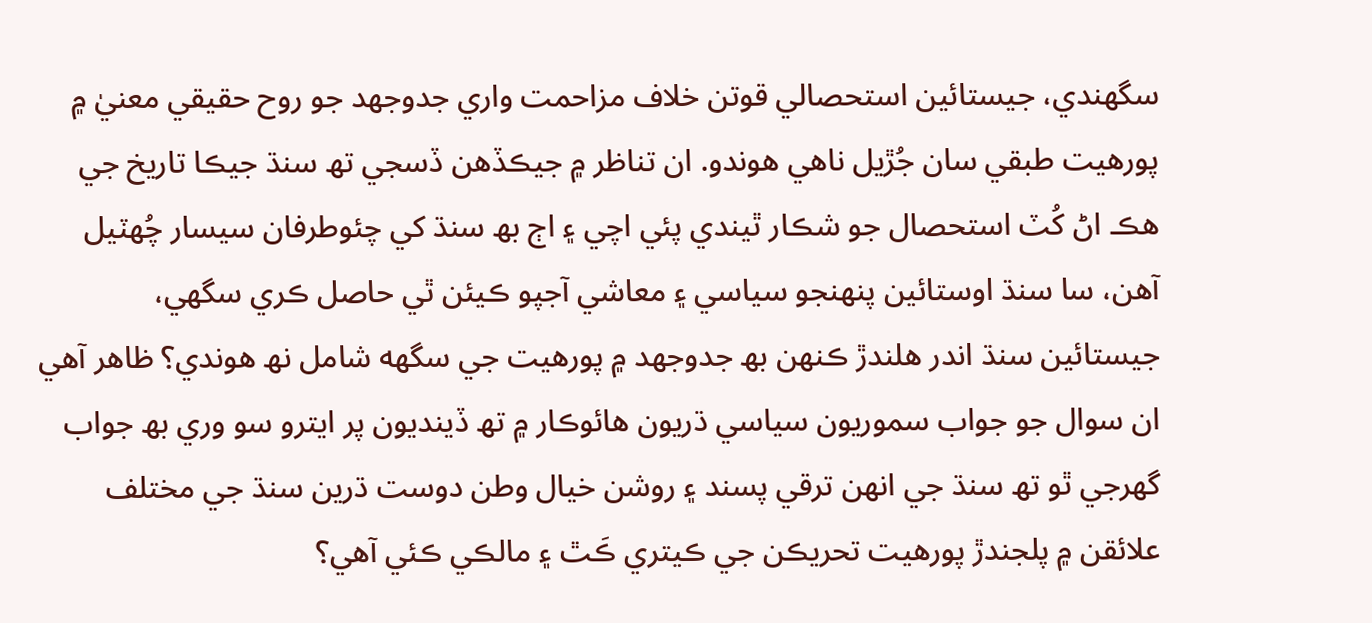سگھندي، جيستائين استحصالي قوتن خلاف مزاحمت واري جدوجھد جو روح حقيقي معنيٰ ۾ پورھيت طبقي سان جُڙيل ناھي ھوندو. ان تناظر ۾ جيڪڏھن ڏسجي تھ سنڌ جيڪا تاريخ جي ھڪ اڻ کُٽ استحصال جو شڪار ٿيندي پئي اچي ۽ اڄ بھ سنڌ کي چئوطرفان سيسار چُھٽيل آھن، سا سنڌ اوستائين پنھنجو سياسي ۽ معاشي آجپو ڪيئن ٿي حاصل ڪري سگھي، جيستائين سنڌ اندر ھلندڙ ڪنھن بھ جدوجھد ۾ پورھيت جي سگھه شامل نھ ھوندي؟ ظاھر آھي ان سوال جو جواب سموريون سياسي ڌريون ھائوڪار ۾ تھ ڏينديون پر ايترو سو وري بھ جواب گھرجي ٿو تھ سنڌ جي انھن ترقي پسند ۽ روشن خيال وطن دوست ڌرين سنڌ جي مختلف علائقن ۾ پلجندڙ پورھيت تحريڪن جي ڪيتري ڪَٿ ۽ مالڪي ڪئي آھي؟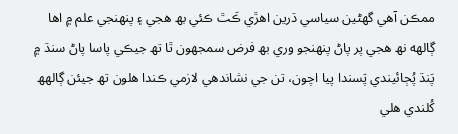ممڪن آھي گھڻين سياسي ڌرين اھڙي ڪَٿ ڪئي بھ ھجي ۽ پنھنجي علم ۾ اھا ڳالھه نھ ھجي پر پاڻ پنھنجو وري بھ فرض سمجھون ٿا تھ جيڪي پاسا پاڻ سنڌ ۾ پَنڌ پُڄائيندي پَسندا پيا اچون، تن جي نشاندھي لازمي ڪندا ھلون تھ جيئن ڳالهھ کُلندي ھلي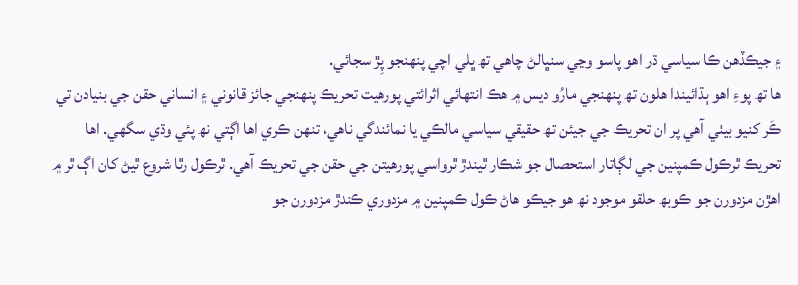۽ جيڪڏھن ڪا سياسي ڌر اھو پاسو وڃي سنڀالڻ چاھي تھ ڀلي اچي پنھنجو پِڙ سجائي.
ھا تھ پوءِ اھو ٻڌائيندا ھلون تھ پنھنجي مارُو ديس ۾ ھڪ انتھائي اثرائتي پورھيت تحريڪ پنھنجي جائز قانوني ۽ انساني حقن جي بنيادن تي ڪَر کنيو بيٺي آھي پر ان تحريڪ جي جيئن تھ حقيقي سياسي مالڪي يا نمائندگي ناھي، تنھن ڪري اھا اڳتي نھ پئي وڌي سگھي. اھا تحريڪ ٿرڪول ڪمپنين جي لڳاتار استحصال جو شڪار ٿيندڙ ٿرواسي پورھيتن جي حقن جي تحريڪ آھي. ٿرڪول رٿا شروع ٿيڻ کان اڳ ٿر ۾ اھڙن مزدورن جو ڪوبھ حلقو موجود نھ ھو جيڪو ھاڻ ڪول ڪمپنين ۾ مزدوري ڪندڙ مزدورن جو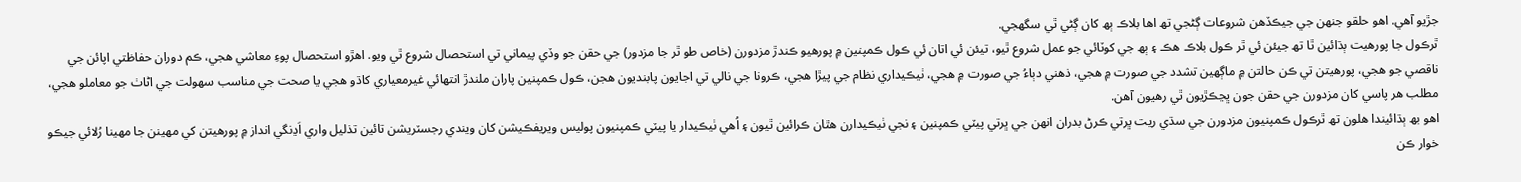جڙيو آھي. اھو حلقو جنھن جي جيڪڏھن شروعات ڳڻجي تھ اھا بلاڪ ٻھ کان ڳڻي ٿي سگھجي.
ٿرڪول جا پورھيت ٻڌائين ٿا تھ جيئن ئي ٿر ڪول بلاڪ ھڪ ۽ ٻھ جي کوٽائي جو عمل شروع ٿيو، تيئن ئي اتان ئي ڪول ڪمپنين ۾ پورھيو ڪندڙ مزدورن (خاص طو ٿر جا مزدور) جي حقن جو وڏي پيماني تي استحصال شروع ٿي ويو. اهڙو استحصال پوءِ معاشي هجي، ڪم دوران حفاظتي اپائن جي ناقصي جو هجي، پورھيتن تي ڪن حالتن ۾ ماڳھين تشدد جي صورت ۾ هجي، ذهني دٻاءُ جي صورت ۾ هجي، ٺيڪيداري نظام جي پيڙا هجي، ڪرونا جي نالي تي اجايون پابنديون ھجن، ڪول ڪمپنين پاران ملندڙ انتھائي غيرمعياري کاڌو ھجي يا صحت جي مناسب سھولت جي اڻاٺ جو معاملو ھجي، مطلب ھر پاسي کان مزدورن جي حقن جون ڀڃڪڙيون ٿي رھيون آھن.
اھو بھ ٻڌائيندا ھلون تھ ٿرڪول ڪمپنيون مزدورن جي سڌي ريت ڀرتي ڪرڻ بدران انهن جي ڀرتي پيٽي ڪمپنين ۽ نجي ٺيڪيدارن ھٿان ڪرائين ٿيون ۽ اُهي ٺيڪيدار يا پيٽي ڪمپنيون پوليس ويريفڪيشن کان ويندي رجسٽريشن تائين تذليل واري اَڍنگي انداز ۾ پورھيتن کي مهينن جا مهينا رُلائي جيڪو خوار ڪن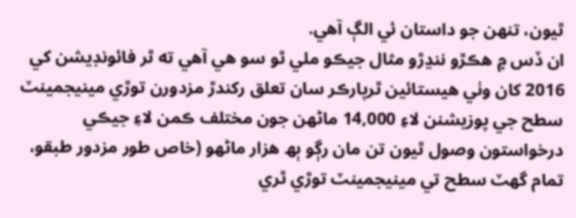ٿيون، تنھن جو داستان ئي الڳ آھي.
ان ڏس ۾ ھڪڙو ننڍڙو مثال جيڪو ملي ٿو سو ھي آھي ته ٿر فائونڊيشن کي 2016 کان وٺي هيستائين ٿرپارڪر سان تعلق رکندڙ مزدورن توڙي مينيجمينٽ سطح جي پوزيشنن لاءِ 14,000 ماڻهن جون مختلف ڪمن لاءِ جيڪي درخواستون وصول ٿيون تن مان رڳو ٻھ ھزار ماڻهو (خاص طور مزدور طبقو، تمام گهٽ سطح تي مينيجمينٽ توڙي ٿري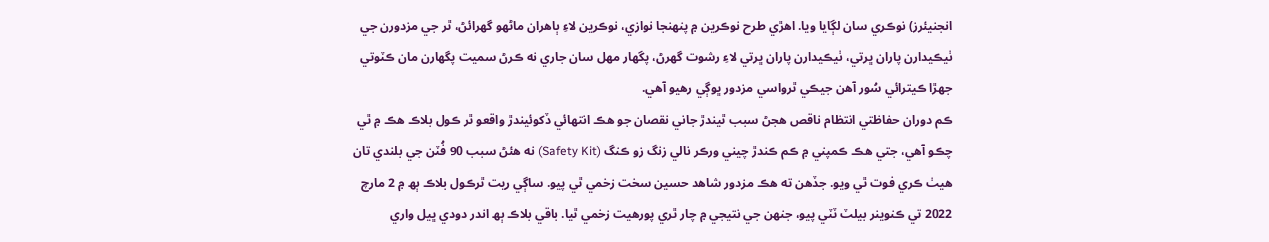انجنيئرز) نوڪري سان لڳايا ويا. اهڙي طرح نوڪرين ۾ پنهنجا نوازي، نوڪرين لاءِ ٻاهران ماڻهو گهرائڻ، ٿر جي مزدورن جي ٺيڪيدارن پاران ڀرتي، ٺيڪيدارن پاران ڀرتي لاءِ رشوت گهرڻ، پگهار مھل سان جاري نه ڪرڻ سميت پگهارن مان ڪٽوتي جھڙا ڪيترائي سُور آھن جيڪي ٿرواسي مزدور ڀوڳي رھيو آھي.
ڪم دوران حفاظتي انتظام ناقص هجڻ سبب ٿيندڙ جاني نقصان جو ھڪ انتھائي ڏکوئيندڙ واقعو ٿر ڪول بلاڪ ھڪ ۾ ٿي چڪو آھي، جتي ھڪ ڪمپني ۾ ڪم ڪندڙ چيني ورڪر نالي زنگ زو ڪنگ (Safety Kit) نه هئڻ سبب 90 فُٽن جي بلندي تان هيٺ ڪري فوت ٿي ويو. جڏهن ته هڪ مزدور شاهد حسين سخت زخمي ٿي پيو. ساڳي ريت ٿرڪول بلاڪ ٻھ ۾ 2 مارچ 2022 تي ڪنوينر بيلٽ ٽٽي پيو، جنهن جي نتيجي ۾ چار ٿري پورھيت زخمي ٿيا. باقي بلاڪ ٻھ اندر دودي ڀيل واري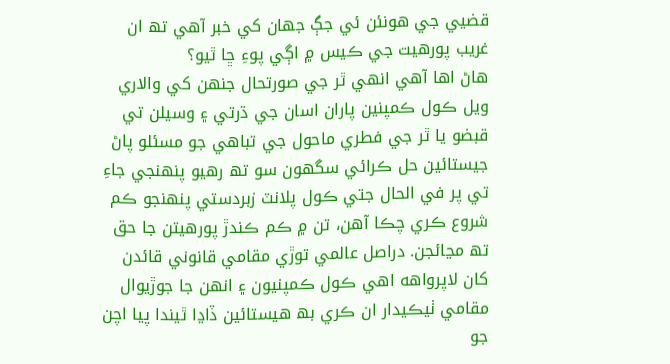قضيي جي ھونئن ئي جڳ جھان کي خبر آھي تھ ان غريب پورھيت جي ڪيس ۾ اڳي پوءِ ڇا ٿيو؟
ھاڻ اھا آھي انھي ٿر جي صورتحال جنھن کي والاري ويل ڪول ڪمپنين پاران اسان جي ڌرتي ۽ وسيلن تي قبضو يا ٿر جي فطري ماحول جي تباھي جو مسئلو پاڻ جيستائين حل ڪرائي سگھون سو تھ رھيو پنھنجي جاءِ تي پر في الحال جتي ڪول پلانٽ زبردستي پنھنجو ڪم شروع ڪري چڪا آھن، تن ۾ ڪم ڪندڙ پورھيتن جا حق تھ مڃائجن. دراصل عالمي توڙي مقامي قانوني قائدن کان لاپرواھه اھي ڪول ڪمپنيون ۽ انھن جا جوڙيوال مقامي ٺيڪيدار ان ڪري بھ ھيستائين ڏاڍا ٿيندا پيا اچن جو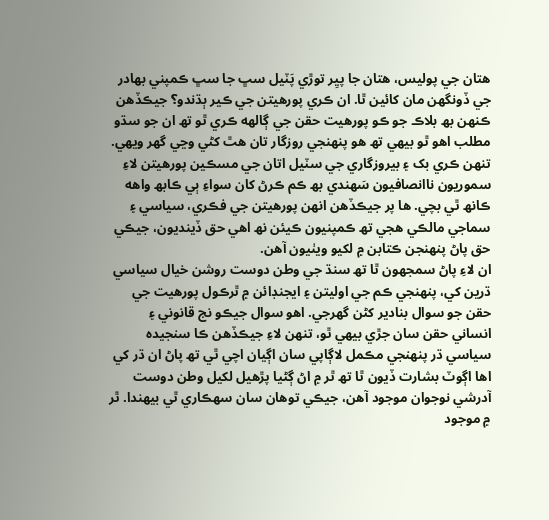ھتان جي پوليس، ھتان جا پيِر توڙي پَٽيل سڀ جا سڀ ڪمپني بھادر جي ڏونگھن مان کائين ٿا. ان ڪري پورھيتن جي ڪير ٻڌندو؟ جيڪڏھن ڪنھن بھ بلاڪ جو ڪو پورھيت حقن جي ڳالھه ڪري ٿو تھ ان جو سڌو مطلب اھو ٿو بيھي تھ ھو پنھنجي روزگار تان ھٿ کڻي وڃي گھر ويھي. تنھن ڪري بک ۽ بيروزگاري جي سٽيل اتان جي مسڪين پورھيتن لاءِ سموريون ناانصافيون سَھندي بھ ڪم ڪرڻ کان سواءِ ٻي ڪابھ واھه ڪانھ ٿي بچي. ھا پر جيڪڏھن انھن پورھيتن جي فڪري، سياسي ۽ سماجي مالڪي ھجي تھ ڪمپنيون ڪيئن نھ اھي حق ڏينديون، جيڪي حق پاڻ پنھنجن ڪتابن ۾ لکيو ويٺيون آھن.
ان لاءِ پاڻ سمجھون ٿا تھ سنڌ جي وطن دوست روشن خيال سياسي ڌرين کي، پنھنجي ڪم جي اوليتن ۽ ايجنڊائن ۾ ٿرڪول پورھيت جي حقن جو سوال بنادير کڻن گھرجي. اھو سوال جيڪو نج قانوني ۽ انساني حقن سان جڙي بيھي ٿو، تنھن لاءِ جيڪڏھن ڪا سنجيده سياسي ڌر پنھنجي مڪمل لاڳاپي سان اڳيان اچي ٿي تھ پاڻ ان ڌر کي اھا اڳوٽ بشارت ڏيون ٿا تھ ٿر ۾ اڻ ڳڻيا پڙھيل لکيل وطن دوست آدرشي نوجوان موجود آھن، جيڪي توھان سان سھڪاري ٿي بيھندا. ٿر ۾ موجود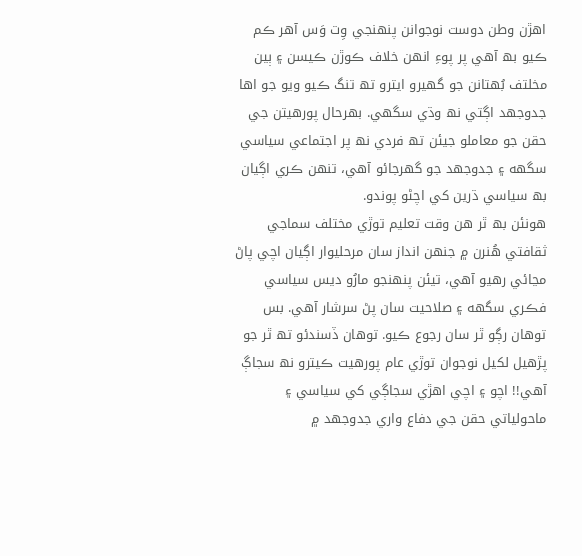اھڙن وطن دوست نوجوانن پنھنجي وِت وَس آھر ڪم ڪيو بھ آھي پر پوءِ انھن خلاف ڪوڙن ڪيسن ۽ ٻين مخلتف بُھتانن جو گھيرو ايترو تھ تنگ ڪيو ويو جو اھا جدوجھد اڳتي نھ وڌي سگھي. بھرحال پورھيتن جي حقن جو معاملو جيئن تھ فردي نھ پر اجتماعي سياسي سگھه ۽ جدوجھد جو گھرجائو آھي، تنھن ڪري اڳيان بھ سياسي ڌرين کي اچڻو پوندو.
ھونئن بھ ٿر ھن وقت تعليم توڙي مختلف سماجي ثقافتي ھُنرن ۾ جنھن انداز سان مرحليوار اڳيان اچي پاڻ مڃائي رھيو آھي، تيئن پنھنجو مارُو ديس سياسي فڪري سگھه ۽ صلاحيت سان پڻ سرشار آھي. بس توھان رڳو ٿر سان رجوع ڪيو. توھان ڏسندئو تھ ٿر جو پڙھيل لکيل نوجوان توڙي عام پورھيت ڪيترو نھ سجاڳ آھي!! اچو ۽ اچي اھڙي سجاڳي کي سياسي ۽ ماحولياتي حقن جي دفاع واري جدوجھد ۾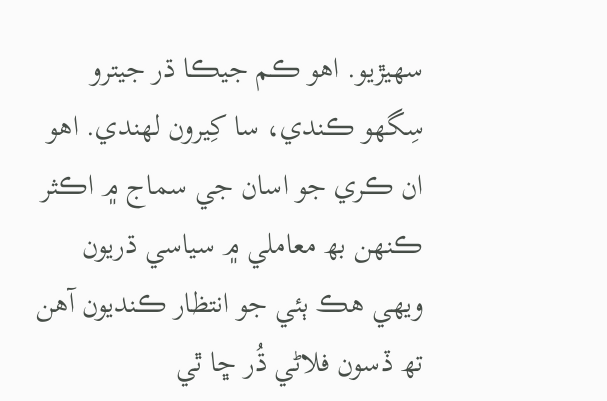سھيڙيو. اھو ڪم جيڪا ڌر جيترو سِگھو ڪندي، سا کِيرون لھندي. اھو ان ڪري جو اسان جي سماج ۾ اڪثر ڪنھن بھ معاملي ۾ سياسي ڌريون ويھي ھڪ ٻئي جو انتظار ڪنديون آھن تھ ڏسون فلاڻي ڌُر ڇا ٿي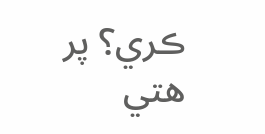ڪري؟ پر ھتي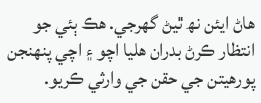ھاڻ ايئن نھ ٿيڻ گھرجي. ھڪ ٻئي جو انتظار ڪرڻ بدران ھليا اچو ۽ اچي پنھنجن پورھيتن جي حقن جي وارثي ڪريو.